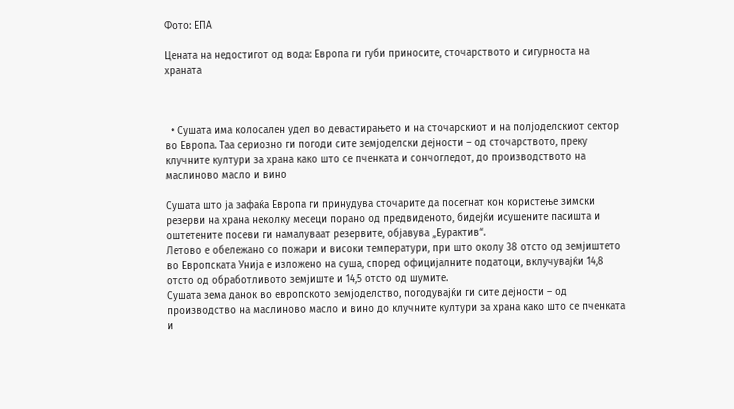Фото: ЕПА

Цената на недостигот од вода: Европа ги губи приносите, сточарството и сигурноста на храната



  • Сушата има колосален удел во девастирањето и на сточарскиот и на полјоделскиот сектор во Европа. Таа сериозно ги погоди сите земјоделски дејности – од сточарството, преку клучните култури за храна како што се пченката и сончогледот, до производството на маслиново масло и вино

Сушата што ја зафаќа Европа ги принудува сточарите да посегнат кон користење зимски резерви на храна неколку месеци порано од предвиденото, бидејќи исушените пасишта и оштетените посеви ги намалуваат резервите, објавува „Еурактив“.
Летово е обележано со пожари и високи температури, при што околу 38 отсто од земјиштето во Европската Унија е изложено на суша, според официјалните податоци, вклучувајќи 14,8 отсто од обработливото земјиште и 14,5 отсто од шумите.
Сушата зема данок во европското земјоделство, погодувајќи ги сите дејности – од производство на маслиново масло и вино до клучните култури за храна како што се пченката и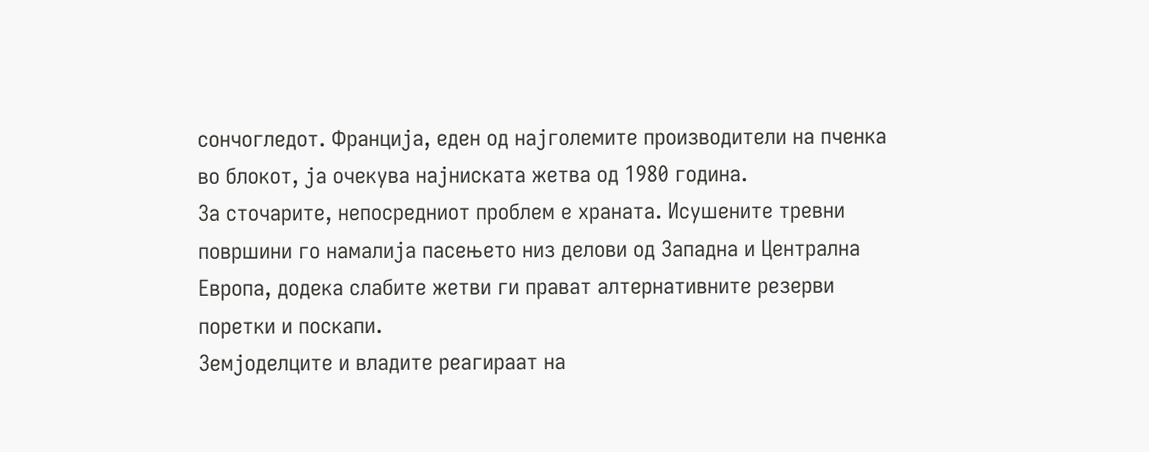сончогледот. Франција, еден од најголемите производители на пченка во блокот, ја очекува најниската жетва од 1980 година.
За сточарите, непосредниот проблем е храната. Исушените тревни површини го намалија пасењето низ делови од Западна и Централна Европа, додека слабите жетви ги прават алтернативните резерви поретки и поскапи.
Земјоделците и владите реагираат на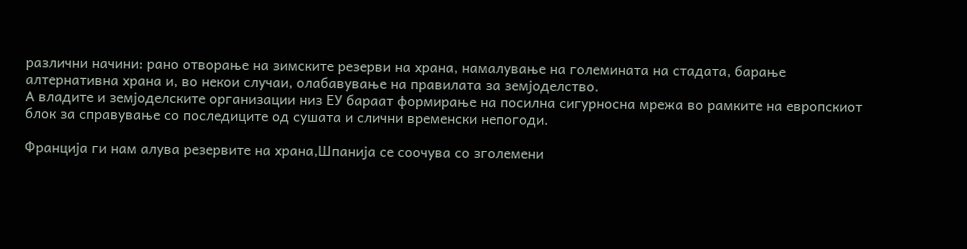различни начини: рано отворање на зимските резерви на храна, намалување на големината на стадата, барање алтернативна храна и, во некои случаи, олабавување на правилата за земјоделство.
A владите и земјоделските организации низ ЕУ бараат формирање на посилна сигурносна мрежа во рамките на европскиот блок за справување со последиците од сушата и слични временски непогоди.

Франција ги нам алува резервите на храна,Шпанија се соочува со зголемени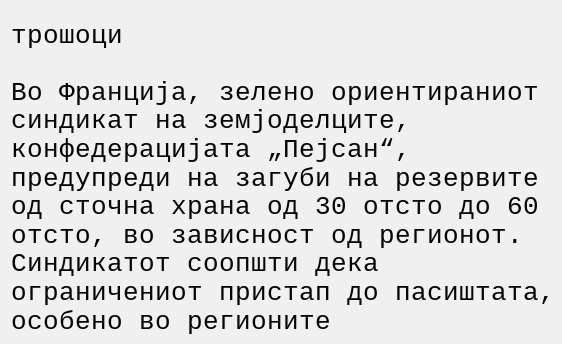трошоци

Во Франција, зелено ориентираниот синдикат на земјоделците, конфедерацијата „Пејсан“, предупреди на загуби на резервите од сточна храна од 30 отсто до 60 отсто, во зависност од регионот. Синдикатот соопшти дека ограничениот пристап до пасиштата, особено во регионите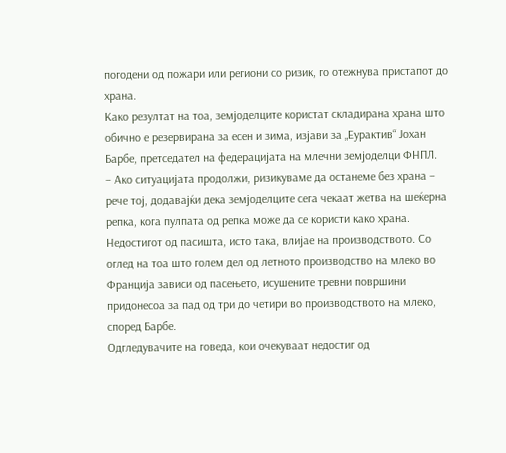погодени од пожари или региони со ризик, го отежнува пристапот до храна.
Како резултат на тоа, земјоделците користат складирана храна што обично е резервирана за есен и зима, изјави за „Еурактив“ Јохан Барбе, претседател на федерацијата на млечни земјоделци ФНПЛ.
– Ако ситуацијата продолжи, ризикуваме да останеме без храна – рече тој, додавајќи дека земјоделците сега чекаат жетва на шеќерна репка, кога пулпата од репка може да се користи како храна.
Недостигот од пасишта, исто така, влијае на производството. Со оглед на тоа што голем дел од летното производство на млеко во Франција зависи од пасењето, исушените тревни површини придонесоа за пад од три до четири во производството на млеко, според Барбе.
Одгледувачите на говеда, кои очекуваат недостиг од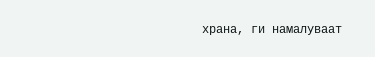храна, ги намалуваат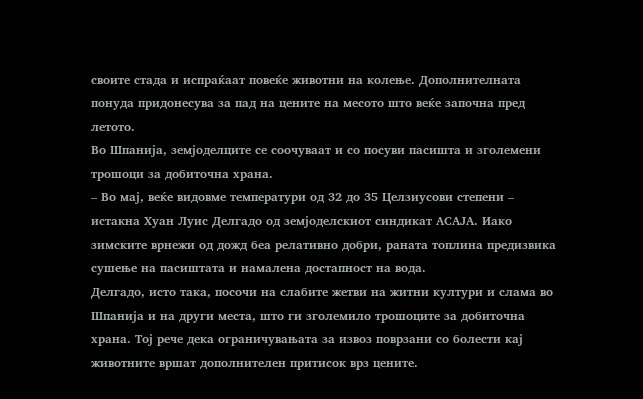своите стада и испраќаат повеќе животни на колење. Дополнителната понуда придонесува за пад на цените на месото што веќе започна пред летото.
Во Шпанија, земјоделците се соочуваат и со посуви пасишта и зголемени трошоци за добиточна храна.
– Во мај, веќе видовме температури од 32 до 35 Целзиусови степени – истакна Хуан Луис Делгадо од земјоделскиот синдикат АСАЈА. Иако зимските врнежи од дожд беа релативно добри, раната топлина предизвика сушење на пасиштата и намалена достапност на вода.
Делгадо, исто така, посочи на слабите жетви на житни култури и слама во Шпанија и на други места, што ги зголемило трошоците за добиточна храна. Тој рече дека ограничувањата за извоз поврзани со болести кај животните вршат дополнителен притисок врз цените.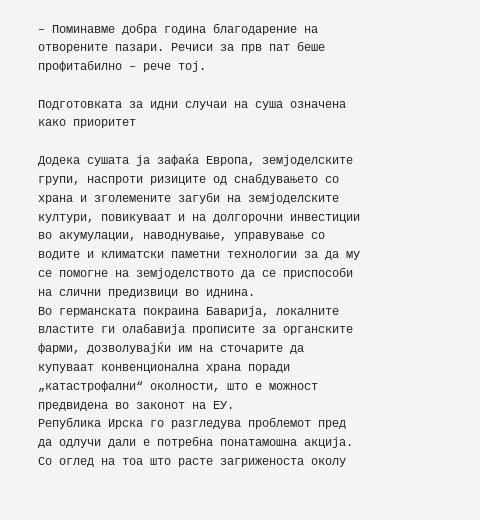– Поминавме добра година благодарение на отворените пазари. Речиси за прв пат беше профитабилно – рече тој.

Подготовката за идни случаи на суша означена како приоритет

Додека сушата ја зафаќа Европа, земјоделските групи, наспроти ризиците од снабдувањето со храна и зголемените загуби на земјоделските култури, повикуваат и на долгорочни инвестиции во акумулации, наводнување, управување со водите и климатски паметни технологии за да му се помогне на земјоделството да се приспособи на слични предизвици во иднина.
Во германската покраина Баварија, локалните властите ги олабавија прописите за органските фарми, дозволувајќи им на сточарите да купуваат конвенционална храна поради „катастрофални“ околности, што е можност предвидена во законот на ЕУ.
Република Ирска го разгледува проблемот пред да одлучи дали е потребна понатамошна акција. Со оглед на тоа што расте загриженоста околу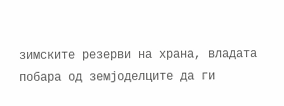зимските резерви на храна, владата побара од земјоделците да ги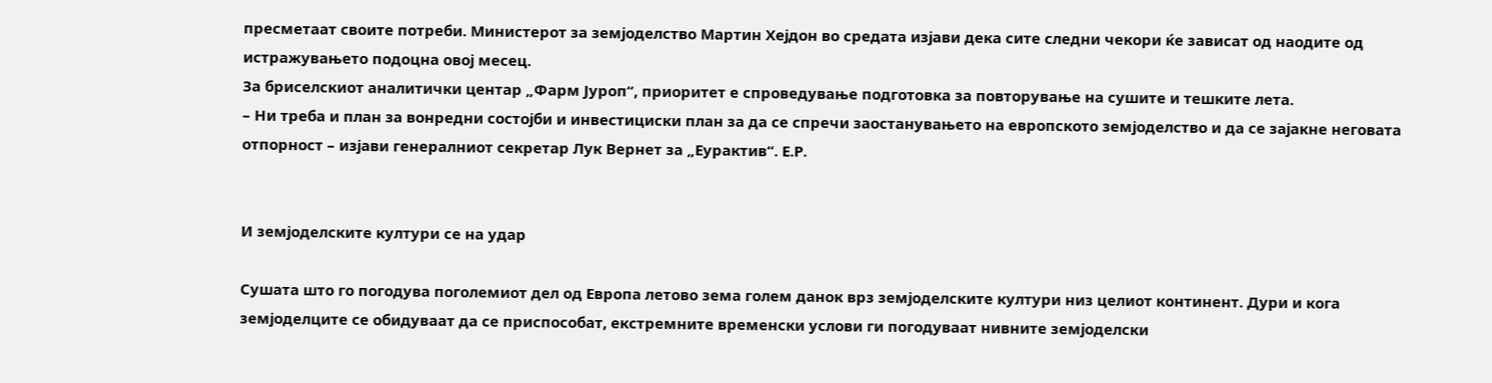пресметаат своите потреби. Министерот за земјоделство Мартин Хејдон во средата изјави дека сите следни чекори ќе зависат од наодите од истражувањето подоцна овој месец.
За бриселскиот аналитички центар „Фарм Јуроп“, приоритет е спроведување подготовка за повторување на сушите и тешките лета.
– Ни треба и план за вонредни состојби и инвестициски план за да се спречи заостанувањето на европското земјоделство и да се зајакне неговата отпорност – изјави генералниот секретар Лук Вернет за „Еурактив“. Е.Р.


И земјоделските култури се на удар

Сушата што го погодува поголемиот дел од Европа летово зема голем данок врз земјоделските култури низ целиот континент. Дури и кога земјоделците се обидуваат да се приспособат, екстремните временски услови ги погодуваат нивните земјоделски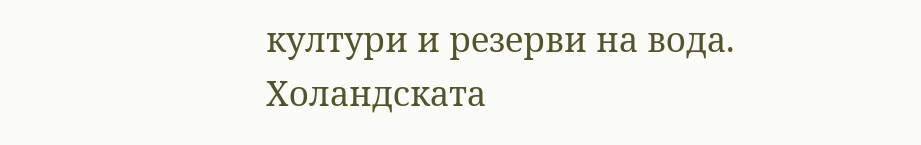култури и резерви на вода.
Холандската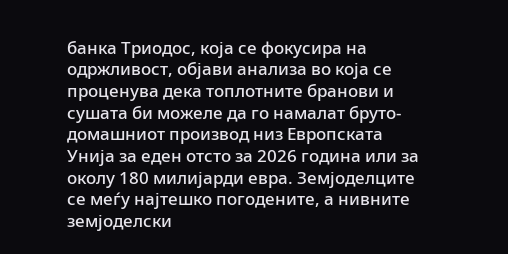банка Триодос, која се фокусира на одржливост, објави анализа во која се проценува дека топлотните бранови и сушата би можеле да го намалат бруто-домашниот производ низ Европската Унија за еден отсто за 2026 година или за околу 180 милијарди евра. Земјоделците се меѓу најтешко погодените, а нивните земјоделски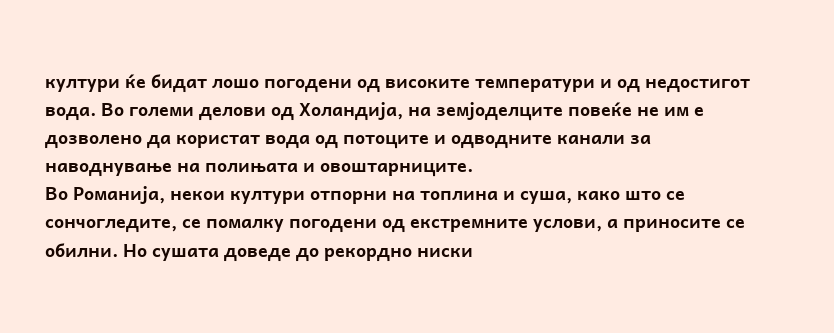култури ќе бидат лошо погодени од високите температури и од недостигот вода. Во големи делови од Холандија, на земјоделците повеќе не им е дозволено да користат вода од потоците и одводните канали за наводнување на полињата и овоштарниците.
Во Романија, некои култури отпорни на топлина и суша, како што се сончогледите, се помалку погодени од екстремните услови, а приносите се обилни. Но сушата доведе до рекордно ниски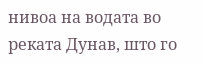нивоа на водата во реката Дунав, што го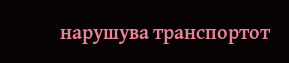нарушува транспортот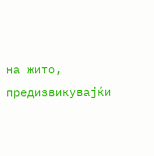на жито, предизвикувајќи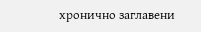хронично заглавени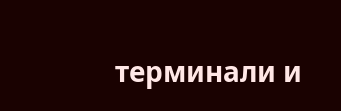терминали и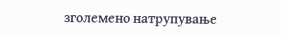зголемено натрупување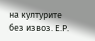на културите без извоз. Е.Р.